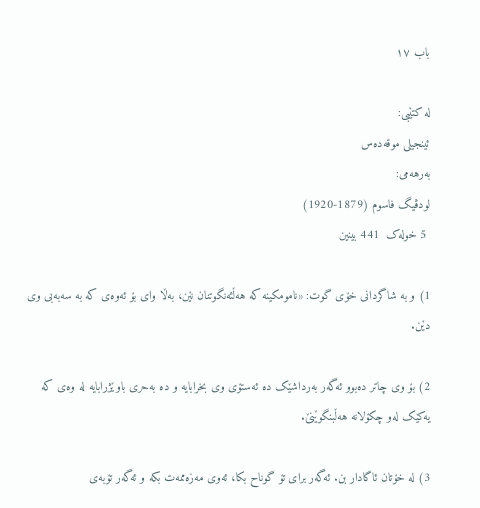باب ١٧

لە کتێبی:
ئینجیلی موقەدەس
بەرهەمی:
لودڤیگ فاسوم (1879-1920)
 5 خولەک  441 بینین

1) و بە شاگردانی خۆی گوت: «نامومکینە کە هەڵئەنگوتنان نێن، بەڵا وای بۆ ئەوەی کە بە سەبەبی وی دێن.

2) بۆ وی چاتر دەبوو ئەگەر بەرداشێک دە ئەستۆی وی بخرابایە و دە بەحری باوێژرابایە لە وەی کە یەکێک لەو چکۆلانە هەڵبنگوێنێ.

3) لە خۆتان ئاگادار بن. ئەگەر برای تۆ گوناح بکا، ئەوی مەزەممەت بکە و ئەگەر تۆبەی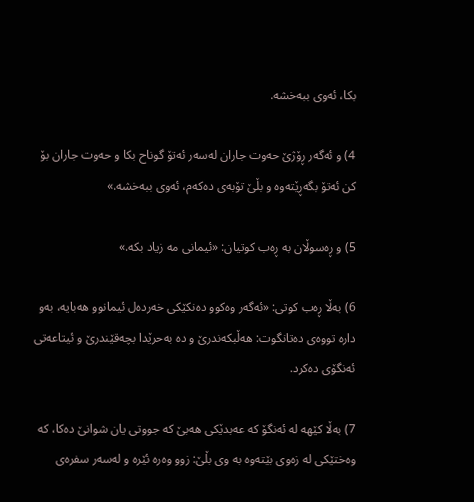بکا، ئەوی ببەخشە.

4) و ئەگەر ڕۆژێ حەوت جاران لەسەر ئەتۆ گوناح بکا و حەوت جاران بۆ کن ئەتۆ بگەڕێتەوە و بڵێ تۆبەی دەکەم، ئەوی ببەخشە.»

5) و ڕەسوڵان بە ڕەب کوتیان: «ئیمانی مە زیاد بکە.»

6) بەڵا ڕەب کوتی: «ئەگەر وەکوو دەنکێکی خەردەل ئیمانوو هەبایە، بەو دارە تووەی دەتانگوت: هەڵبکەندرێ و دە بەحرێدا بچەقێندرێ و ئیتاعەتی ئەنگۆی دەکرد.

7) بەڵا کێهە لە ئەنگۆ کە عەبدێکی هەبێ کە جووتی یان شوانێ دەکا، کە وەختێکی لە زەوی بێتەوە بە وی بڵێ: زوو وەرە ئێرە و لەسەر سفرەی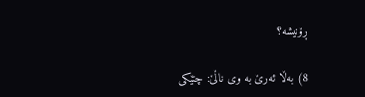ڕۆنیشە؟

8) بەڵا ئەرێ بە وی ناڵێ: چتێکی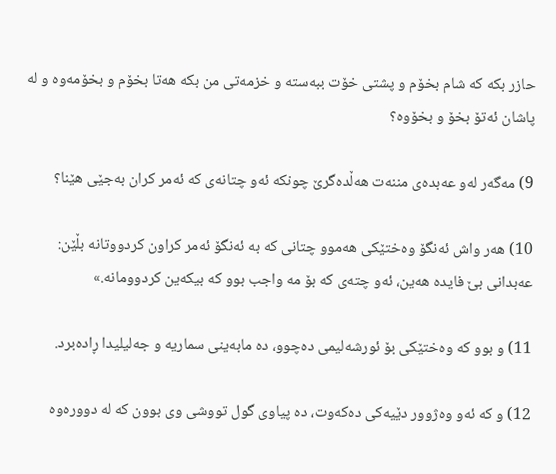حازر بکە کە شام بخۆم و پشتی خۆت ببەستە و خزمەتی من بکە هەتا بخۆم و بخۆمەوە و لە پاشان ئەتۆ بخۆ و بخۆوە؟

9) مەگەر لەو عەبدەی مننەت هەڵدەگرێ چونکە ئەو چتانەی کە ئەمر کران بەجێی هێنا؟

10) هەر واش ئەنگۆ وەختێکی هەموو چتانی کە بە ئەنگۆ ئەمر کراون کردووتانە بڵێن: عەبدانی بێ فایدە هەین، ئەو چتەی کە بۆ مە واجب بوو کە بیکەین کردوومانە.»

11) و بوو کە وەختێکی بۆ ئورشەلیمی دەچوو، دە مابەینی سماریە و جەلیلیدا ڕادەبرد.

12) و کە ئەو وەژوور دێیەکی دەکەوت، دە پیاوی گول تووشی وی بوون کە لە دوورەوە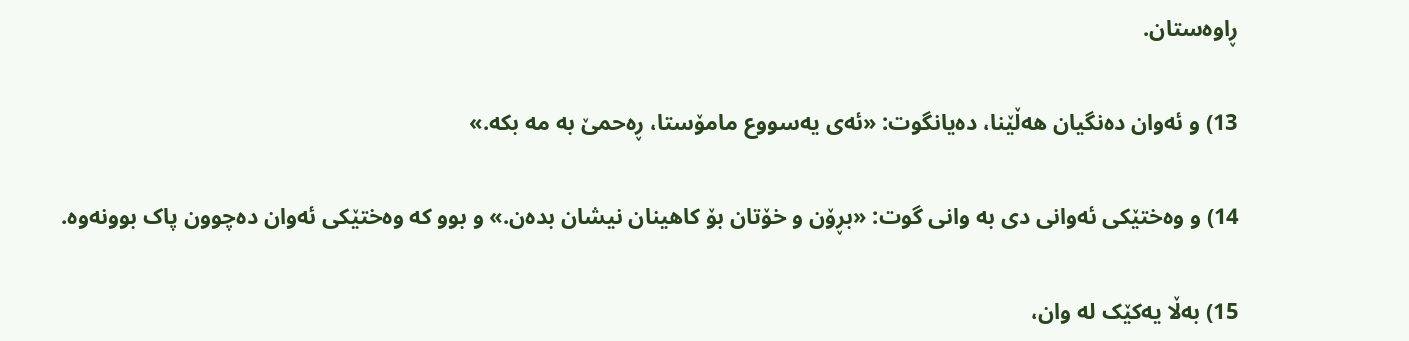ڕاوەستان.

13) و ئەوان دەنگیان هەڵێنا، دەیانگوت: «ئەی یەسووع مامۆستا، ڕەحمێ بە مە بکە.»

14) و وەختێکی ئەوانی دی بە وانی گوت: «بڕۆن و خۆتان بۆ کاهینان نیشان بدەن.» و بوو کە وەختێکی ئەوان دەچوون پاک بوونەوە.

15) بەڵا یەکێک لە وان،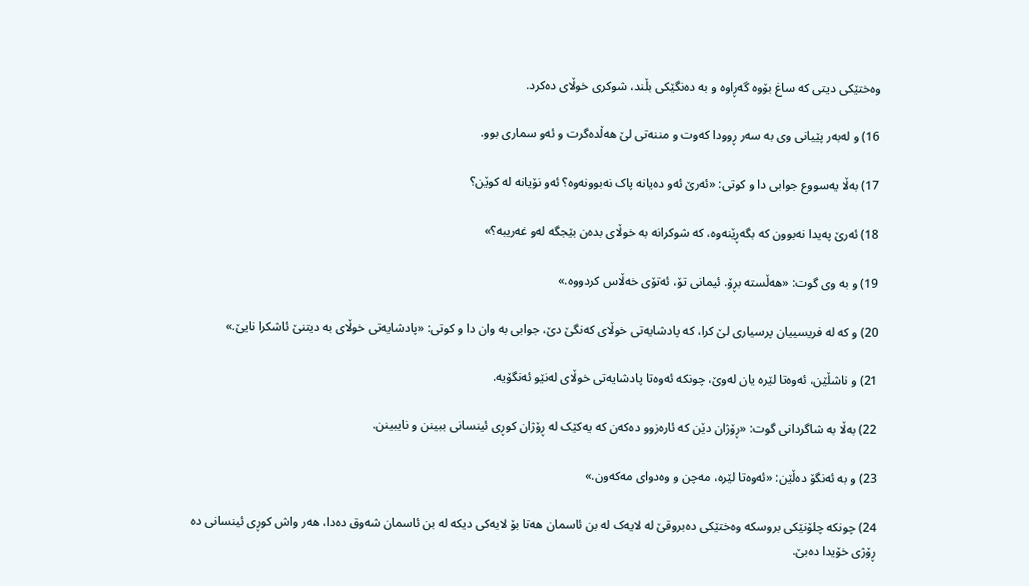وەختێکی دیتی کە ساغ بۆوە گەڕاوە و بە دەنگێکی بڵند، شوکری خوڵای دەکرد.

16) و لەبەر پێیانی وی بە سەر ڕوودا کەوت و مننەتی لێ هەڵدەگرت و ئەو سماری بوو.

17) بەڵا یەسووع جوابی دا و کوتی: «ئەرێ ئەو دەیانە پاک نەبوونەوە؟ ئەو نۆیانە لە کوێن؟

18) ئەرێ پەیدا نەبوون کە بگەڕێنەوە، کە شوکرانە بە خوڵای بدەن بێجگە لەو غەریبە؟»

19) و بە وی گوت: «هەڵستە بڕۆ. ئیمانی تۆ، ئەتۆی خەڵاس کردووە.»

20) و کە لە فریسییان پرسیاری لێ کرا، کە پادشایەتی خوڵای کەنگێ دێ، جوابی بە وان دا و کوتی: «پادشایەتی خوڵای بە دیتنێ ئاشکرا نایێ.»

21) و ناشڵێن، ئەوەتا لێرە یان لەوێ، چونکە ئەوەتا پادشایەتی خوڵای لەنێو ئەنگۆیە.

22) بەڵا بە شاگردانی گوت: «ڕۆژان دێن کە ئارەزوو دەکەن کە یەکێک لە ڕۆژان کوڕی ئینسانی ببینن و نایبینن.

23) و بە ئەنگۆ دەڵێن: «ئەوەتا لێرە، مەچن و وەدوای مەکەون.»

24) چونکە چلۆنێکی بروسکە وەختێکی دەبروقێ لە لایەک لە بن ئاسمان هەتا بۆ لایەکی دیکە لە بن ئاسمان شەوق دەدا، هەر واش کوڕی ئینسانی دە ڕۆژی خۆیدا دەبێ.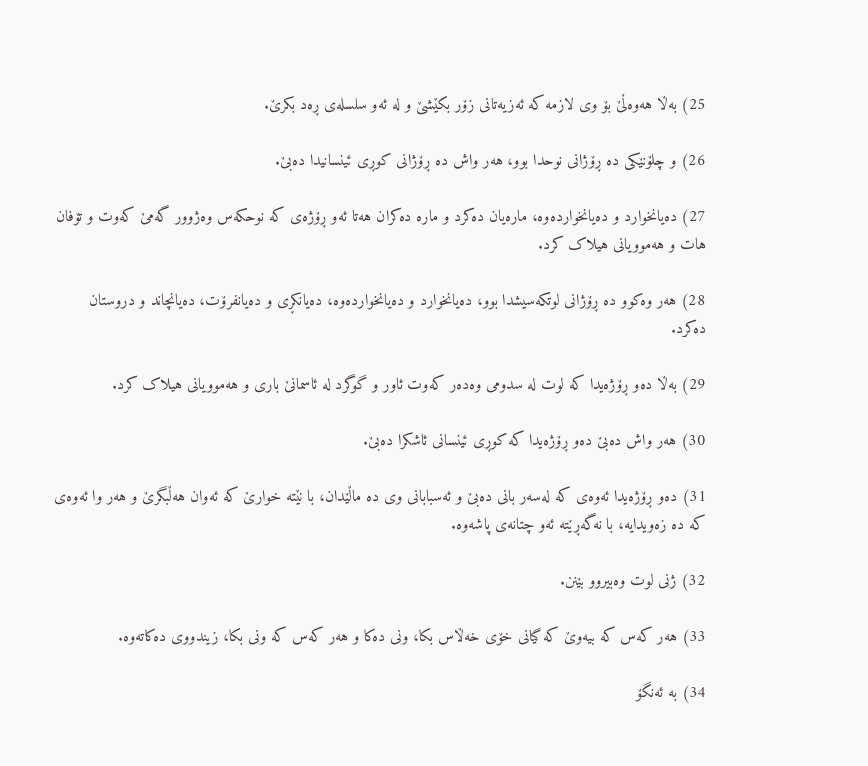25) بەڵا هەوەڵێ بۆ وی لازمە کە ئەزیەتانی زۆر بکێشێ و لە ئەو سلسلەی ڕەد بکرێ.

26) و چلۆنێکی دە ڕۆژانی نوحدا بوو، هەر واش دە ڕۆژانی کوڕی ئینسانیدا دەبێ.

27) دەیانخوارد و دەیانخواردەوە، مارەیان دەکرد و مارە دەکران هەتا ئەو ڕۆژەی کە نوحکەس وەژوور گەمێ کەوت و تۆفان هات و هەموویانی هیلاک کرد.

28) هەر وەکوو دە ڕۆژانی لوتکەسیشدا بوو، دەیانخوارد و دەیانخواردەوە، دەیانکڕی و دەیانفرۆت، دەیانچاند و دروستان دەکرد.

29) بەڵا دەو ڕۆژەیدا کە لوت لە سدومی وەدەر کەوت ئاور و گوگرد لە ئاسمانێ باری و هەموویانی هیلاک کرد.

30) هەر واش دەبێ دەو ڕۆژەیدا کە کوڕی ئینسانی ئاشکرا دەبێ.

31) دەو ڕۆژەیدا ئەوەی کە لەسەر بانی دەبێ و ئەسبابانی وی دە ماڵێدان، با نێتە خوارێ کە ئەوان هەڵبگرێ و هەر وا ئەوەی کە دە زەویدایە، با نەگەڕێتە ئەو چتانەی پاشەوە.

32) ژنی لوت وەبیروو بێنن.

33) هەر کەس کە بیەوێ کە گیانی خۆی خەڵاس بکا، ونی دەکا و هەر کەس کە ونی بکا، زیندووی دەکاتەوە.

34) بە ئەنگۆ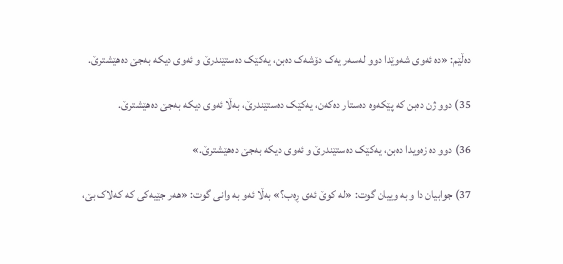دەڵێم: «دە ئەوی شەوێدا دوو لەسەر یەک دۆشەک دەبن، یەکێک دەستێندرێ و ئەوی دیکە بەجێ دەهێشترێ.

35) دوو ژن دەبن کە پێکەوە دەستار دەکەن، یەکێک دەستێندرێ، بەڵا ئەوی دیکە بەجێ دەهێشترێ.

36) دوو دە زەویدا دەبن، یەکێک دەستێندرێ و ئەوی دیکە بەجێ دەهێشترێ.»

37) جوابیان دا و بە وییان گوت: «لە کوێ ئەی ڕەب؟» بەڵا ئەو بە وانی گوت: «هەر جێیەکی کە کەلاک بێ،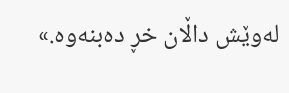لەوێش داڵان خڕ دەبنەوە.»